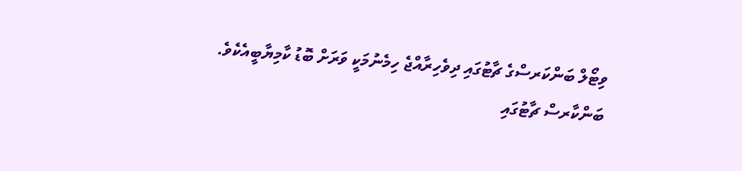ވިޓޯލް ބަންކަރސްގެ ޗާޓުގައި ދިވެހިރާއްޖެ ހިމެނުމަކީ ވަރަށް ބޮޑު ކާމިޔާބީއެކެވެ.
ބަންކާރސް ޗާޓުގައި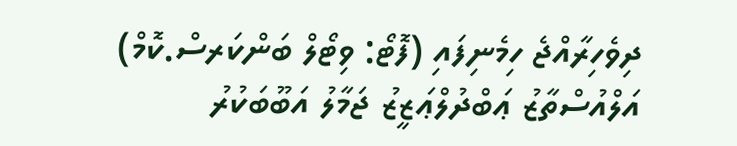ދިވެހިރާއްޖެ ހިމެނިފައި (ފޮޓޯ: ވިޓޯލް ބަންކަރސް.ކޮމް)
އަލްއުސްތާޒު ޢަބްދުލްޢަޒީޒު ޖަމާލު އަބޫބަކުރު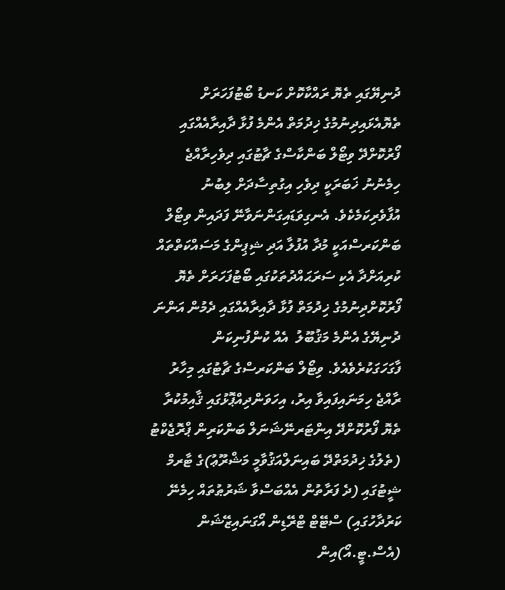ދުނިޔޭގައި ތެޔޮ ރައްކާކޮށް ކަނޑު ބޯޓުފަހަރަށް ތެޔޮއެޅައިދިނުމުގެ ޚިދުމަތް އެންމެ ފުޅާ ދާއިރާއެއްގައި ފޯރުކޮށްދޭ ވިޓޯލް ބަންކާސްގެ ޗާޓުގައި ދިވެހިރާއްޖެ ހިމެނުނު ޚަބަރަކީ ދިވެހި އިގުތިސާދަށް ލިބުނު އުފާވެރިކަމެކެވެ. އެނގިވަޑައިގަންނަވާނޭ ފަދައިން ވިޓޯލް ބަންކަރސްއަކީ މުދާ އުފުލާ އަދި ޝިޕިންގެ މަސައްކަތްތައް ކުރިއަށްދާ އެކި ސަރަޙައްދުތަކުގައި ބޯޓުފަހަރަށް ތެޔޮ ފޯރުކޮށްދިނުމުގެ ޚިދުމަތް ފުޅާ ދާއިރާއެއްގައި ދެމުން އަންނަ ދުނިޔޭގެ އެންމެ މަޤުބޫލު  އެއް ކުންފުނިކަން ފާގަހަގަކުރެވެއެވެ. ވިޓޯލް ބަންކަރސްގެ ޗާޓުގައި މިހާރު ރާއްޖެ ހިމަނައިފައިވާ އިރު، އިހަވަންދިއްޕޮޅުގައި ޤާއިމުކުރާ ތެޔޮ ފޯރުކޮށްދޭ އިންޓަރނޭޝަނަލް ބަންކަރިން ޕްރޮޖެކްޓު (ތެލުގެ ޚިދުމަތްދޭ ބައިނަލްއަޤުވާމީ މަޝްރޫޢު)ގެ ޓާރމް ޝީޓުގައި (ދެ ފަރާތުން އެއްބަސްވާ ޝަރުޠުތައް ހިމެނޭ ކަރުދާހުގައި) ސްޓޭޓް ޓްރޭޑިން އޯގަނައިޒޭޝަން (އެސް.ޓީ.އޯ)އިން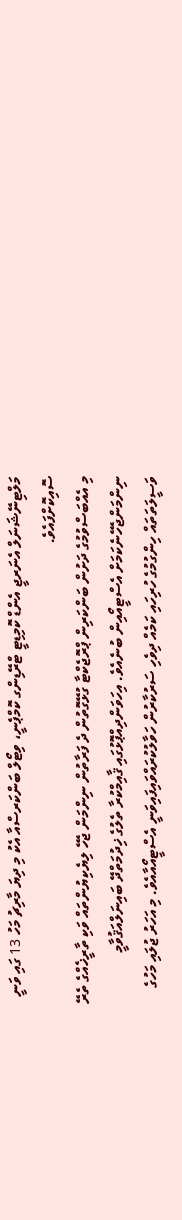މަލްޓިނޭޝަނަލް އެނަރޖީ އެންޑް ކޮމިޑިޓީ ޓްރޭޑިންގ ކޮމްޕެނީ، ވިޓޯލް ބަންކަރސްއާ އެކު މި ދިޔަ މާރިޗު މަހު 13 ގައި ވަނީ ސޮއިކޮށްފައެވެ.
މި އެއްބަސްވުމުގެ ދަށުން ބަންކަރިން ޕްރޮޖެކްޓާ ގުޅޭގޮތުން ދެ ފަރާތުން ނިންމަން ޖެހޭ ލިޔެކިޔުންތައް ވަކި ތާރީޚެއްގެ ތެރޭ ނިންމަންޖެހޭނެކަމަށް އެސްޓީއޯއިން ބުނެއެވެ. އިހަވަންދިއްޕޮޅުގައި ޤާއިމްކުރާ ތެލުގެ ޚިދުމަތްދޭ ބައިނަލްއަޤުވާމީ ވަސީލަތަތައް ހިންގުމުގެ ހުރިހައި ކަމެއް ދިވެހި ސަރުކާރުން ހަވާލުކުރައްވައިފައިވަނީ އެސްޓީއޯއާއެވެ. މި އަހަރު ޖުލައި މަހުގެ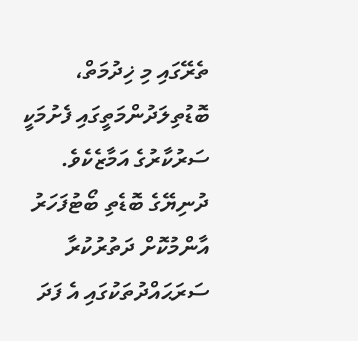ތެރޭގައި މި ޚިދުމަތް، ބޮޑުތިލަދުންމަތީގައި ފެށުމަކީ ސަރުކާރުގެ އަމާޒެކެވެ. ދުނިޔޭގެ ބޮޑެތި ބޯޓުފަހަރު އާންމުކޮށް ދަތުރުކުރާ ސަރަޙައްދުތަކުގައި އެ ފަދަ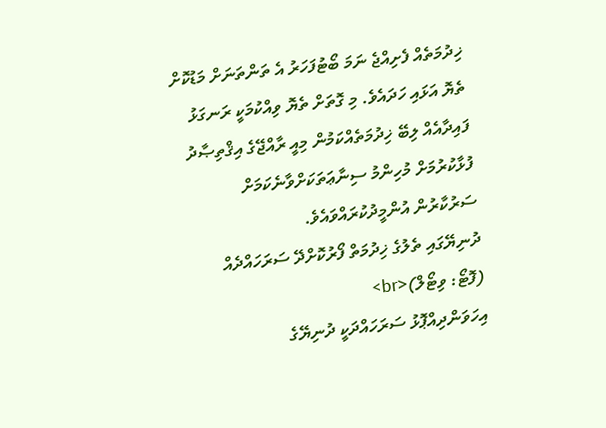ޚިދުމަތެއް ފެށިއްޖެ ނަމަ ބޯޓުފަހަރު އެ ތަންތަނަށް މަޑުކޮށް ތެޔޮ އަޅައި ހަދައެވެ. މި ގޮތަށް ތެޔޮ ވިއްކުމަކީ ރަނގަޅު ފައިދާއެއް ލިބޭ ޚިދުމަތެއްކަމުން މިއީ ރާއްޖޭގެ އިޤްތިޞާދު ފުޅާކުރުމަށް މުހިންމު ސިނާޢަތަކަށްވާނެކަމަށް ސަރުކާރުން އުންމީދުކުރައްވައެވެ.
ދުނިޔޭގައި ތެލުގެ ޚިދުމަތް ފޯރުކޮށްދޭ ސަރަހައްދެއް (ފޮޓޯ: ވިޓޯލް)<br>
އިހަވަންދިއްޕޮޅު ސަރަހައްދަކީ ދުނިޔޭގެ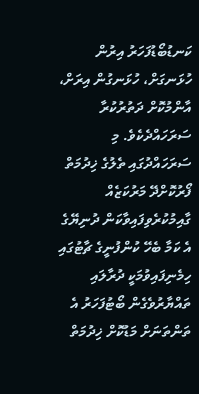ކަނޑުބޯޑުފަހަރު އިރުން ހުޅަނގަށް، ހުޅަނގުން އިރަށް، އާންމުކޮށް ދަތުރުކުރާ ސަރަހައްދެކެވެ. މި ސަރަހައްދުގައި ތެލުގެ ޚިދުމަތް ފޯރުކޮށްދޭ މަރުކަޒެއް ގާއިމުކުރެވިފައިވާކަން ދުނިޔޭގެ އެ ކަމާ ބެހޭ ކުންފުނީގެ ޗާޓުގައި ހިމެނިފައިވުމަކީ ދުރާލައި ތައްޔާރުވެގެން ބޯޓުފަހަރު އެ ތަންތަނަށް މަޑުކޮށް ޚިދުމަތް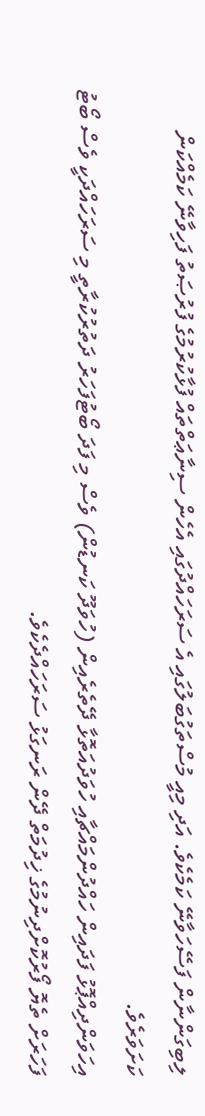ލިބިގަންނާން ފަސޭހަވާނޭ ކަމެކެވެ. އަދި މިއީ މުސްތަގުބަލުގައި އެ ސަރަހައްދުގައި އެހެން ސިނާޢަތްތައް ފުޅާކުރުމުގެ ފުރުޞަތު ފަހިވާނޭ ކަމެއްކަން ކަށަވަރެވެ.
އިހަވަންދިއްޕޮޅު ފަދައިން ހައްދުންމައްޗާއި ހުވަދުއަތޮޅާ ދޭތެރެއިން (ހުވަދޫ ކަނޑުން) ވެސް މި ފަދަ ބޯޓުފަހަރު ދަތުރުކުރާތީ މި ސަރަހައްދަކީ ވެސް ބޯޓު ފަހަރަށް ތެޔޮ ފޯރުކޮށްދިނުމުގެ ޚިދުމަތް ދޭން ރަނގަޅު ސަރަހައްދެކެވެ.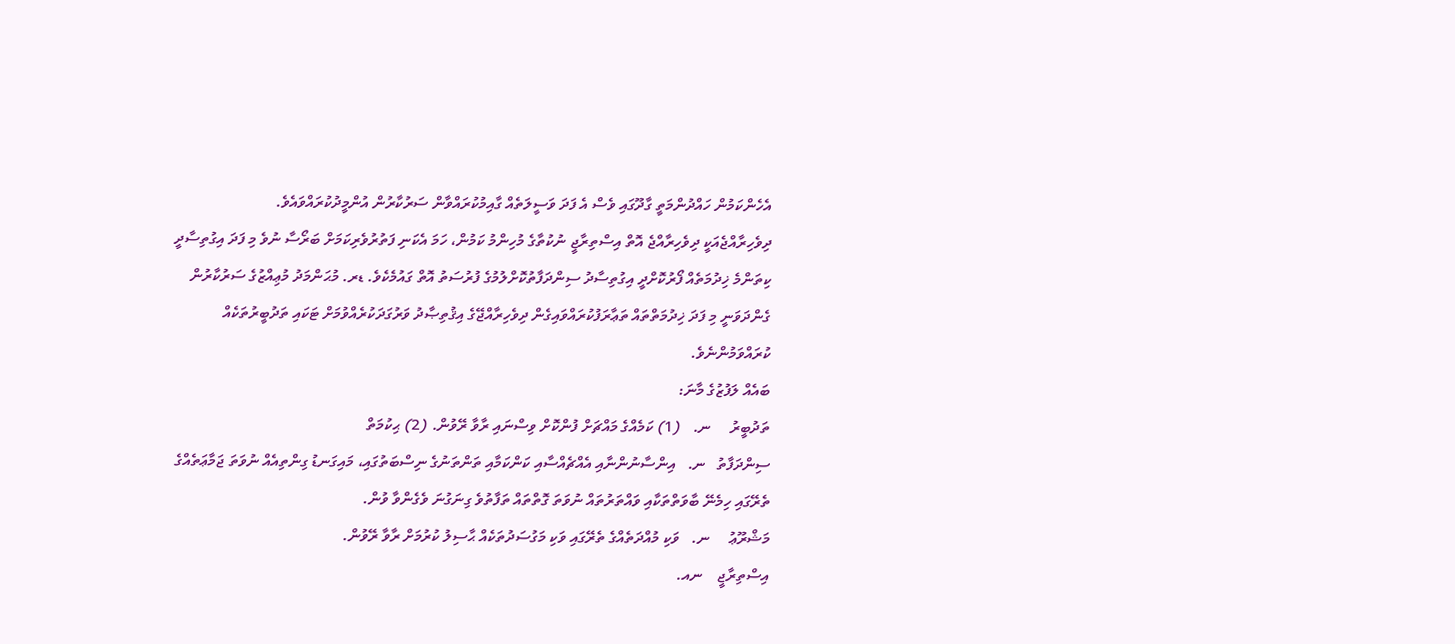އެހެންކަމުން ހައްދުންމަތީ ގާދޫގައި ވެސް އެ ފަދަ ވަސީލަތެއް ގާއިމުކުރައްވާން ސަރުކާރުން އުންމީދުކުރައްވައެވެ.
ދިވެހިރާއްޖެއަކީ ދިވެހިރާއްޖެ އޮތް އިސްތިރާޖީ ނުކުތާގެ މުހިންމު ކަމުން، ހަމަ އެކަނި ފަތުރުވެރިކަމަށް ބަރޯސާ ނުވެ މި ފަދަ އިގުތިސާދީ ކިތަންމެ ޚިދުމަތެއް ފޯރުކޮށްދީ އިގުތިސާދު ސިންދަފާތުކޮށްލުމުގެ ފުރުސަތު އޮތް ގައުމެކެވެ. ޑރ. މުޙަންމަދު މުޢިއްޒުގެ ސަރުކާރުން ގެންދަވަނީ މި ފަދަ ޚިދުމަތްތައް ތަޢާރަފުކުރައްވައިގެން ދިވެހިރާއްޖޭގެ އިޤުތިޞާދު ވަރުގަދަކުރެއްވުމަށް ޓަކައި ތަދުބީރުތަކެއް ކުރައްވަމުންނެވެ.
ބައެއް ލަފުޒުގެ މާނަ:
ތަދުބީރު     ނ.   (1) ކަމެއްގެ މައްޗަށް ފުންކޮށް ވިސްނައި ރާވާ ރޭވުން. (2) ޙިކުމަތް
ސިންދަފާތު   ނ.   އިންސާނުންނާއި އެއްޗެއްސާއި ކަންކަމާއި ތަންތަނުގެ ނިސްބަތުގައި، މައިގަނޑު ގިންތިއެއް ނުވަތަ ޖަމާޢަތެއްގެ ތެރޭގައި ހިމެނޭ ބާވަތްތަކާއި ވައްތަރުތައް ނުވަތަ ގޮތްތައް ތަފާތުވެ ގިނަގުނަ ވެގެންވާ ވުން.
މަޝްރޫޢު     ނ.   ވަކި މުއްދަތެއްގެ ތެރޭގައި ވަކި މަގުސަދުތަކެއް ޙާސިލު ކުރުމަށް ރާވާ ރޭވުން.
އިސްތިރާޖީ    ނއ.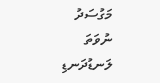މަގުސަދު ނުވަތަ ލަނޑުދަނޑި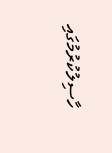ހާސިލުކުރުމުގައި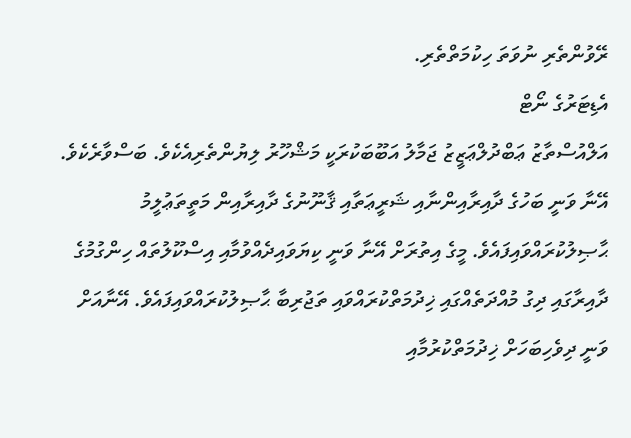ރޭވުންތެރި ނުވަތަ ހިކުމަތްތެރި.
އެޑިޓަރުގެ ނޯޓް
އަލްއުސްތާޒު ޢަބްދުލްޢަޒީޒު ޖަމާލު އަބޫބަކުރަކީ މަޝްހޫރު ލިޔުންތެރިއެކެވެ. ބަސްވާރެކެވެ. އޭނާ ވަނީ ބަހުގެ ދާއިރާއިންނާއި ޝަރީޢަތާއި ޤާނޫނުގެ ދާއިރާއިން މަތީތަޢުލީމު ޙާޞިލުކުރައްވައިފައެވެ. މީގެ އިތުރަށް އޭނާ ވަނީ ކިޔަވައިދެއްވުމާއި އިސްކޫލުތައް ހިންގުމުގެ ދާއިރާގައި ދިގު މުއްދަތެއްގައި ޚިދުމަތްކުރައްވައި ތަޖުރިބާ ޙާޞިލުކުރައްވައިފައެވެ. އޭނާއަށް ވަނީ ދިވެހިބަހަށް ޚިދުމަތްކުރުމާއި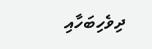ދިވެހިބަހާއި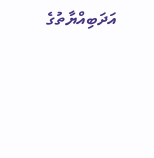އަދަބިއްޔާތުގެ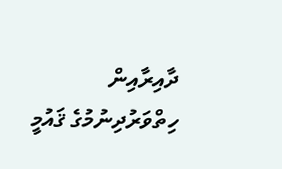ދާއިރާއިން ހިތްވަރުދިނުމުގެ ޤައުމީ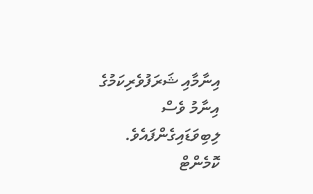އިނާމާއި ޝަރަފުވެރިކަމުގެ އިނާމު ވެސް ލިބިވަޑައިގެންފައެވެ.
ކޮމެންޓް